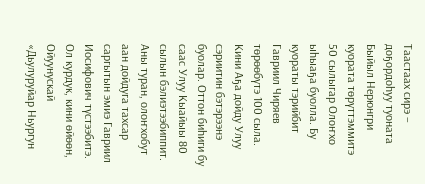Таастаах сирэ – доҕордоһуу туоната
Быйыл Нерюнгри куората төрүттэммитэ 50 сылыгар Олоҥхо ыһыаҕа буолла. Бу куораты тэрийбит Гавриил Чиряев төрөөбүтэ 100 сыла. Кини Аҕа дойду Улуу сэриитин бэтэрээнэ буолар. Оттон биһиги бу саас Улуу Кыайыы 80 сылын бэлиэтээбиппит. Аны туран, олоҥхобут аан дойдуга тахсар саргытын эмиэ Гавриил Иосифович түстээбитэ. Ол курдук, кини өйөөн, Ойуунускай «Дьулуруйар Ньургун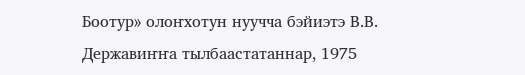Боотур» олоҥхотун нуучча бэйиэтэ В.В. Державиҥҥа тылбаастатаннар, 1975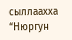сыллаахха “Нюргун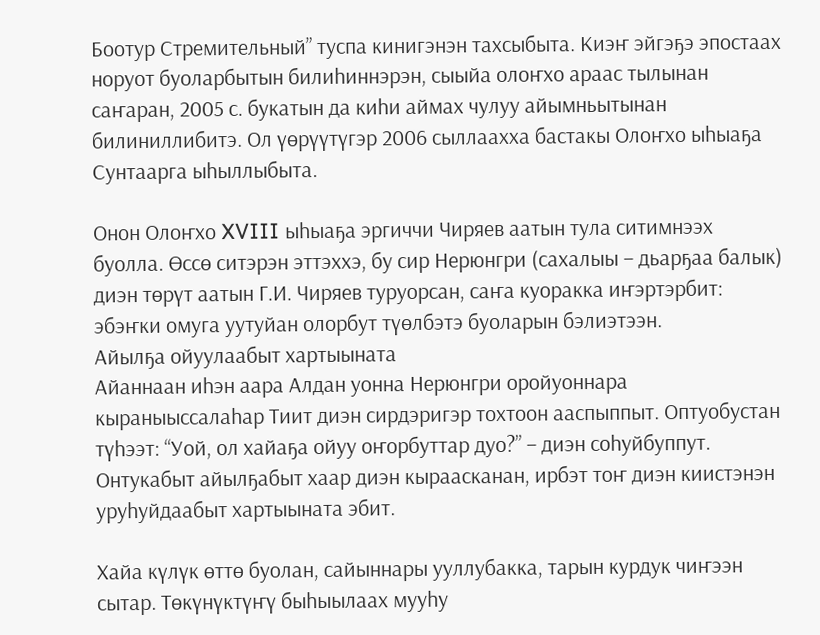Боотур Стремительный” туспа кинигэнэн тахсыбыта. Киэҥ эйгэҕэ эпостаах норуот буоларбытын билиһиннэрэн, сыыйа олоҥхо араас тылынан саҥаран, 2005 с. букатын да киһи аймах чулуу айымньытынан билиниллибитэ. Ол үөрүүтүгэр 2006 сыллаахха бастакы Олоҥхо ыһыаҕа Сунтаарга ыһыллыбыта.

Онон Олоҥхо XVIII ыһыаҕа эргиччи Чиряев аатын тула ситимнээх буолла. Өссө ситэрэн эттэххэ, бу сир Нерюнгри (сахалыы – дьарҕаа балык) диэн төрүт аатын Г.И. Чиряев туруорсан, саҥа куоракка иҥэртэрбит: эбэҥки омуга уутуйан олорбут түөлбэтэ буоларын бэлиэтээн.
Айылҕа ойуулаабыт хартыыната
Айаннаан иһэн аара Алдан уонна Нерюнгри оройуоннара кыраныыссалаһар Тиит диэн сирдэригэр тохтоон ааспыппыт. Оптуобустан түһээт: “Уой, ол хайаҕа ойуу оҥорбуттар дуо?” – диэн соһуйбуппут. Онтукабыт айылҕабыт хаар диэн кыраасканан, ирбэт тоҥ диэн киистэнэн уруһуйдаабыт хартыыната эбит.

Хайа күлүк өттө буолан, сайыннары ууллубакка, тарын курдук чиҥээн сытар. Төкүнүктүҥү быһыылаах мууһу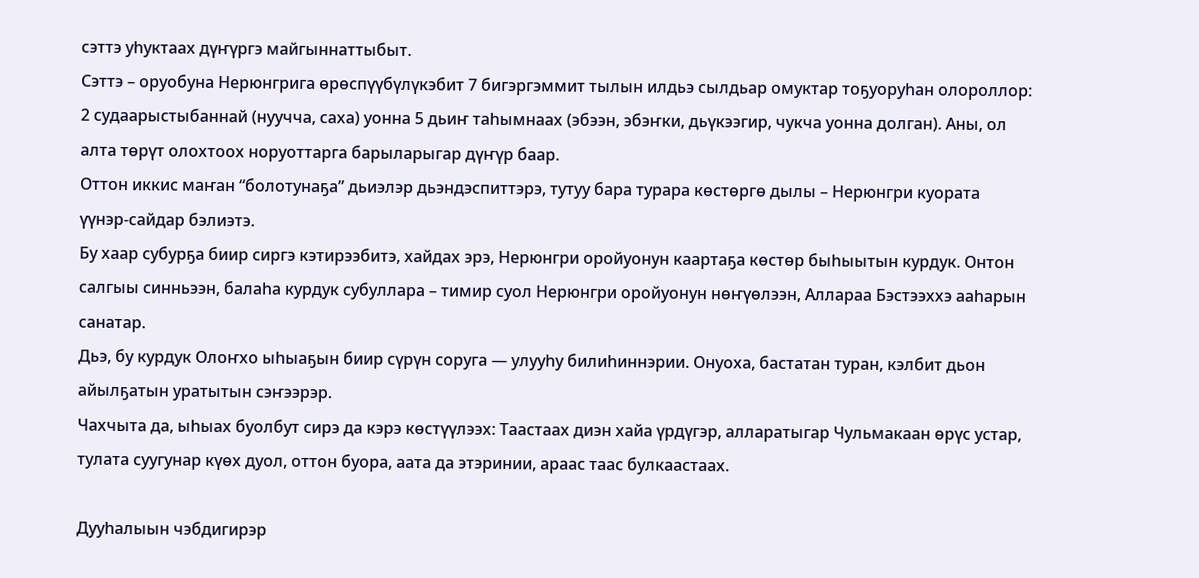сэттэ уһуктаах дүҥүргэ майгыннаттыбыт.
Сэттэ – оруобуна Нерюнгрига өрөспүүбүлүкэбит 7 бигэргэммит тылын илдьэ сылдьар омуктар тоҕуоруһан олороллор: 2 судаарыстыбаннай (нуучча, саха) уонна 5 дьиҥ таһымнаах (эбээн, эбэҥки, дьүкээгир, чукча уонна долган). Аны, ол алта төрүт олохтоох норуоттарга барыларыгар дүҥүр баар.
Оттон иккис маҥан “болотунаҕа” дьиэлэр дьэндэспиттэрэ, тутуу бара турара көстөргө дылы – Нерюнгри куората үүнэр-сайдар бэлиэтэ.
Бу хаар субурҕа биир сиргэ кэтирээбитэ, хайдах эрэ, Нерюнгри оройуонун каартаҕа көстөр быһыытын курдук. Онтон салгыы синньээн, балаһа курдук субуллара – тимир суол Нерюнгри оройуонун нөҥүөлээн, Аллараа Бэстээххэ ааһарын санатар.
Дьэ, бу курдук Олоҥхо ыһыаҕын биир сүрүн соруга — улууһу билиһиннэрии. Онуоха, бастатан туран, кэлбит дьон айылҕатын уратытын сэҥээрэр.
Чахчыта да, ыһыах буолбут сирэ да кэрэ көстүүлээх: Таастаах диэн хайа үрдүгэр, алларатыгар Чульмакаан өрүс устар, тулата суугунар күөх дуол, оттон буора, аата да этэринии, араас таас булкаастаах.

Дууһалыын чэбдигирэр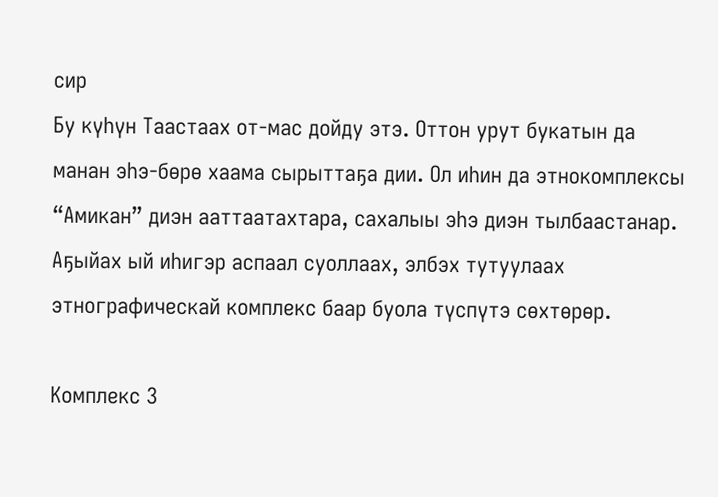сир
Бу күһүн Таастаах от-мас дойду этэ. Оттон урут букатын да манан эһэ-бөрө хаама сырыттаҕа дии. Ол иһин да этнокомплексы “Амикан” диэн ааттаатахтара, сахалыы эһэ диэн тылбаастанар.
Аҕыйах ый иһигэр аспаал суоллаах, элбэх тутуулаах этнографическай комплекс баар буола түспүтэ сөхтөрөр.

Комплекс 3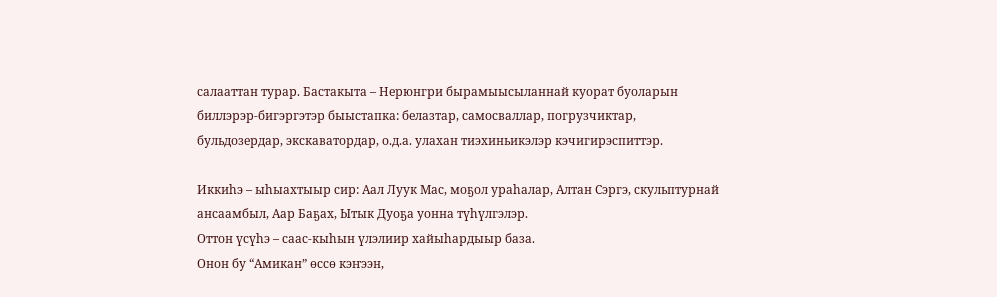салааттан турар. Бастакыта – Нерюнгри бырамыысыланнай куорат буоларын биллэрэр-бигэргэтэр быыстапка: белазтар, самосваллар, погрузчиктар, бульдозердар, экскаватордар, о.д.а. улахан тиэхиньикэлэр кэчигирэспиттэр.

Иккиһэ – ыһыахтыыр сир: Аал Луук Мас, моҕол ураһалар, Алтан Сэргэ, скульптурнай ансаамбыл, Аар Баҕах, Ытык Дуоҕа уонна түһүлгэлэр.
Оттон үсүһэ – саас-кыһын үлэлиир хайыһардыыр база.
Онон бу “Амикан” өссө кэҥээн,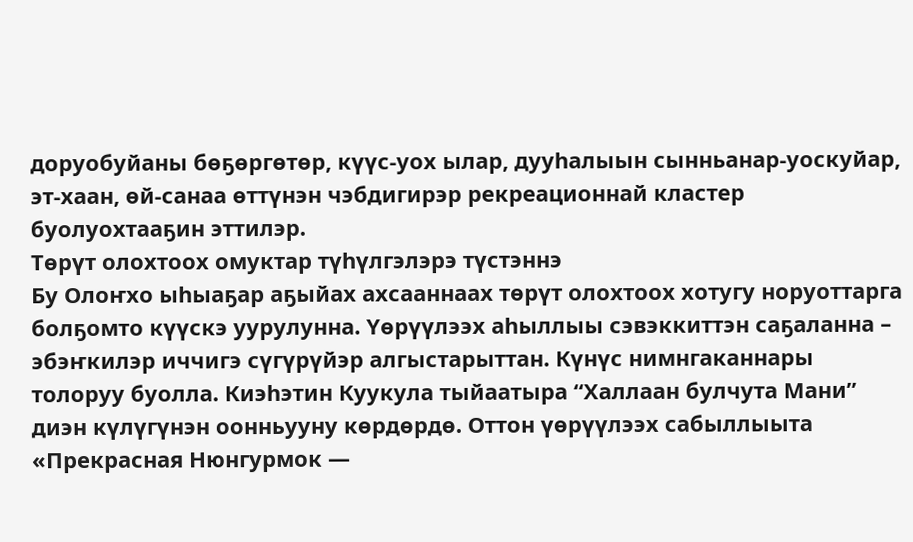доруобуйаны бөҕөргөтөр, күүс-уох ылар, дууһалыын сынньанар-уоскуйар, эт-хаан, өй-санаа өттүнэн чэбдигирэр рекреационнай кластер буолуохтааҕин эттилэр.
Төрүт олохтоох омуктар түһүлгэлэрэ түстэннэ
Бу Олоҥхо ыһыаҕар аҕыйах ахсааннаах төрүт олохтоох хотугу норуоттарга болҕомто күүскэ уурулунна. Үөрүүлээх аһыллыы сэвэккиттэн саҕаланна – эбэҥкилэр иччигэ сүгүрүйэр алгыстарыттан. Күнүс нимнгаканнары толоруу буолла. Киэһэтин Куукула тыйаатыра “Халлаан булчута Мани” диэн күлүгүнэн оонньууну көрдөрдө. Оттон үөрүүлээх сабыллыыта «Прекрасная Нюнгурмок —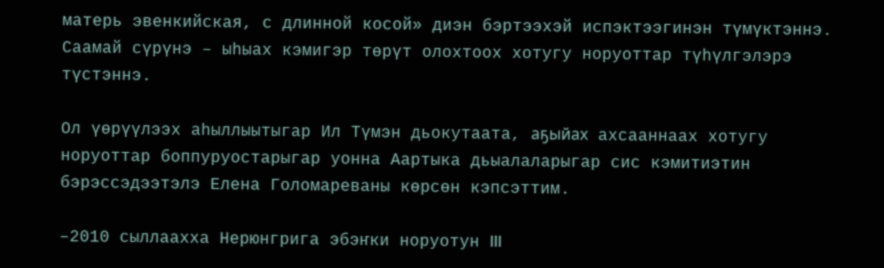матерь эвенкийская, с длинной косой» диэн бэртээхэй испэктээгинэн түмүктэннэ.
Саамай сүрүнэ – ыһыах кэмигэр төрүт олохтоох хотугу норуоттар түһүлгэлэрэ түстэннэ.

Ол үөрүүлээх аһыллыытыгар Ил Түмэн дьокутаата, аҕыйах ахсааннаах хотугу норуоттар боппуруостарыгар уонна Аартыка дьыалаларыгар сис кэмитиэтин бэрэссэдээтэлэ Елена Голомареваны көрсөн кэпсэттим.

–2010 сыллаахха Нерюнгрига эбэҥки норуотун III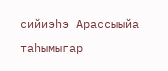сийиэһэ Арассыыйа таһымыгар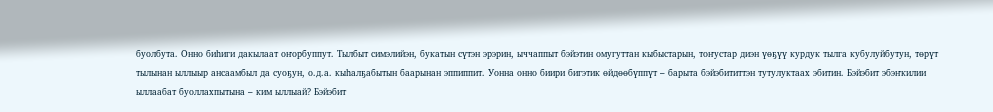буолбута. Онно биһиги дакылаат оҥорбуппут. Тылбыт симэлийэн, букатын сүтэн эрэрин, ыччаппыт бэйэтин омугуттан кыбыстарын, тоҥустар диэн үөҕүү курдук тылга кубулуйбутун, төрүт тылынан ыллыыр ансаамбыл да суоҕун, о.д.а. кыһалҕабытын баарынан эппиппит. Уонна онно биири бигэтик өйдөөбүппүт – барыта бэйэбититтэн тутулуктаах эбитин. Бэйэбит эбэҥкилии ыллаабат буоллахпытына – ким ыллыай? Бэйэбит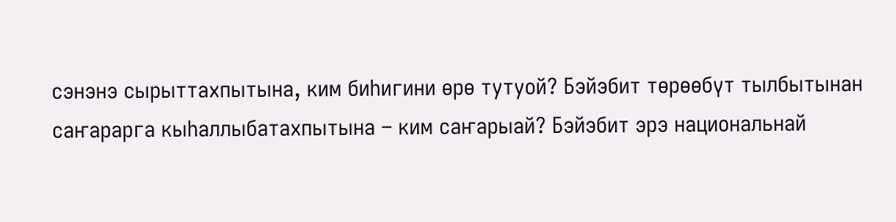сэнэнэ сырыттахпытына, ким биһигини өрө тутуой? Бэйэбит төрөөбүт тылбытынан саҥарарга кыһаллыбатахпытына – ким саҥарыай? Бэйэбит эрэ национальнай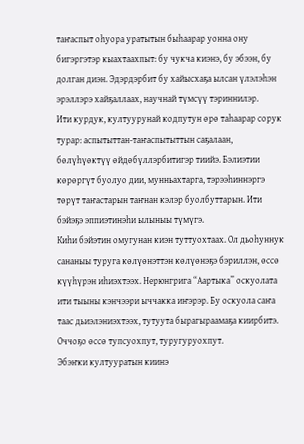таҥаспыт оһуора уратытын быһаарар уонна ону бигэргэтэр кыахтаахпыт: бу чукча киэнэ, бу эбээн, бу долган диэн. Эдэрдэрбит бу хайысхаҕа ылсан үлэлэһэн эрэллэрэ хайҕаллаах, научнай түмсүү тэриннилэр.
Ити курдук, култуурунай кодпутун өрө таһаарар сорук турар: аспытыттан-таҥаспытыттын саҕалаан, бөлүһүөктүү өйдөбүллэрбитигэр тиийэ. Бэлиэтии көрөргүт буолуо дии, мунньахтарга, тэрээһиннэргэ төрүт таҥастарын таҥнан кэлэр буолбуттарын. Ити бэйэҕэ эппиэтинэһи ылыныы түмүгэ.
Киһи бэйэтин омугунан киэн туттуохтаах. Ол дьоһуннук сананыы туруга көлүөнэттэн көлүөнэҕэ бэриллэн, өссө күүһүрэн иһиэхтээх. Нерюнгрига “Аартыка” оскуолата ити тыыны кэнчээри ыччакка иҥэрэр. Бу оскуола саҥа таас дьиэлэниэхтээх, тутуута бырагыраамаҕа киирбитэ. Оччоҕо өссө тупсуохпут, туругуруохпут.
Эбэҥки култууратын киинэ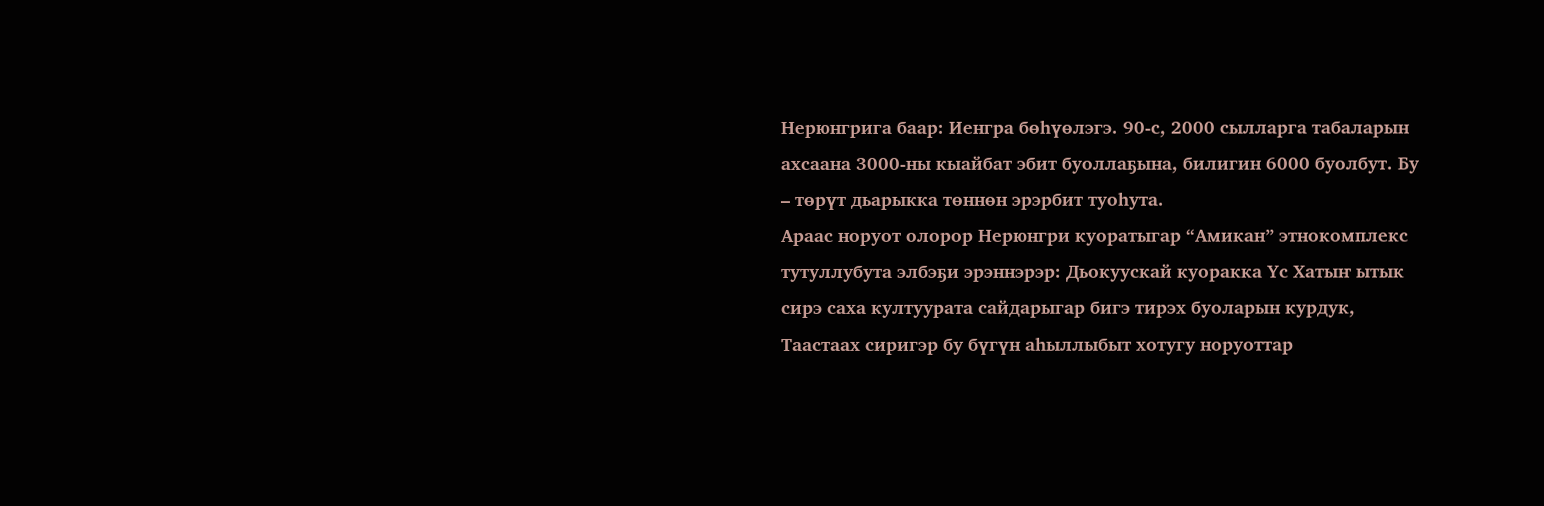Нерюнгрига баар: Иенгра бөһүөлэгэ. 90-с, 2000 сылларга табаларын ахсаана 3000-ны кыайбат эбит буоллаҕына, билигин 6000 буолбут. Бу – төрүт дьарыкка төннөн эрэрбит туоһута.
Араас норуот олорор Нерюнгри куоратыгар “Амикан” этнокомплекс тутуллубута элбэҕи эрэннэрэр: Дьокуускай куоракка Үс Хатыҥ ытык сирэ саха култуурата сайдарыгар бигэ тирэх буоларын курдук, Таастаах сиригэр бу бүгүн аһыллыбыт хотугу норуоттар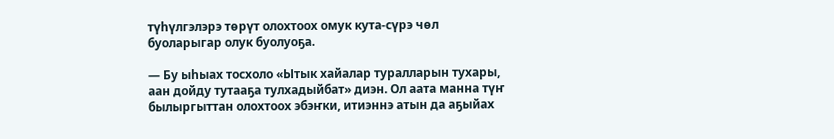түһүлгэлэрэ төрүт олохтоох омук кута-сүрэ чөл буоларыгар олук буолуоҕа.

— Бу ыһыах тосхоло «Ытык хайалар туралларын тухары, аан дойду тутааҕа тулхадыйбат» диэн. Ол аата манна түҥ былыргыттан олохтоох эбэҥки, итиэннэ атын да аҕыйах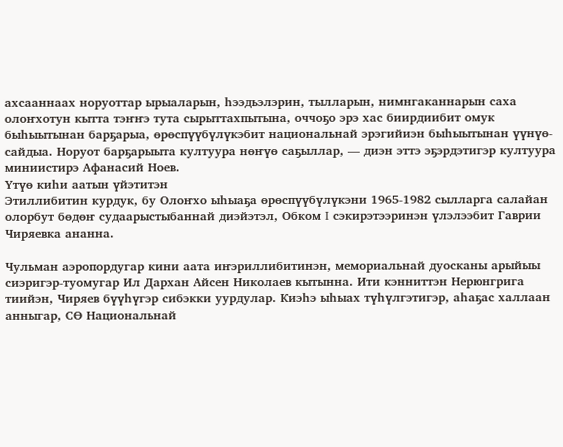ахсааннаах норуоттар ырыаларын, һээдьэлэрин, тылларын, нимнгаканнарын саха олоҥхотун кытта тэҥҥэ тута сырыттахпытына, оччоҕо эрэ хас биирдиибит омук быһыытынан барҕарыа, өрөспүүбүлүкэбит национальнай эрэгийиэн быһыытынан үүнүө-сайдыа. Норуот барҕарыыта култуура нөҥүө саҕыллар, — диэн эттэ эҕэрдэтигэр култуура миниистирэ Афанасий Ноев.
Үтүө киһи аатын үйэтитэн
Этиллибитин курдук, бу Олоҥхо ыһыаҕа өрөспүүбүлүкэни 1965-1982 сылларга салайан олорбут бөдөҥ судаарыстыбаннай диэйэтэл, Обком I сэкирэтээринэн үлэлээбит Гаврии Чиряевка ананна.

Чульман аэропордугар кини аата иҥэриллибитинэн, мемориальнай дуосканы арыйыы сиэригэр-туомугар Ил Дархан Айсен Николаев кытынна. Ити кэнниттэн Нерюнгрига тиийэн, Чиряев бүүһүгэр сибэкки уурдулар. Киэһэ ыһыах түһүлгэтигэр, аһаҕас халлаан анныгар, СӨ Национальнай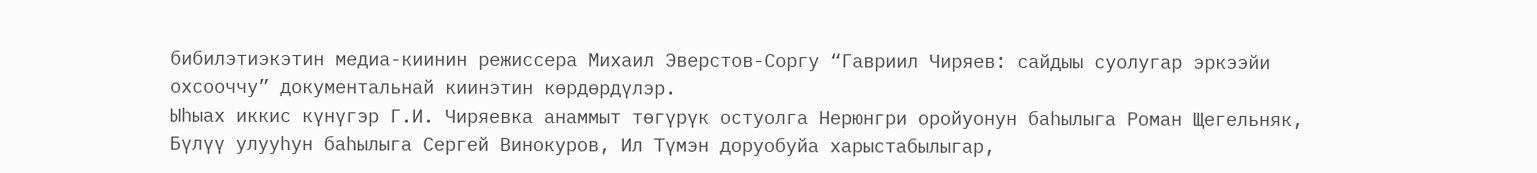бибилэтиэкэтин медиа-киинин режиссера Михаил Эверстов-Соргу “Гавриил Чиряев: сайдыы суолугар эркээйи охсооччу” документальнай киинэтин көрдөрдүлэр.
Ыһыах иккис күнүгэр Г.И. Чиряевка анаммыт төгүрүк остуолга Нерюнгри оройуонун баһылыга Роман Щегельняк, Бүлүү улууһун баһылыга Сергей Винокуров, Ил Түмэн доруобуйа харыстабылыгар,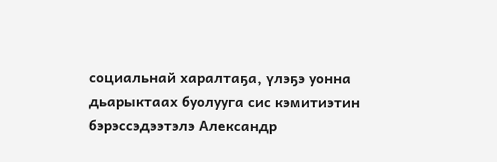социальнай харалтаҕа, үлэҕэ уонна дьарыктаах буолууга сис кэмитиэтин бэрэссэдээтэлэ Александр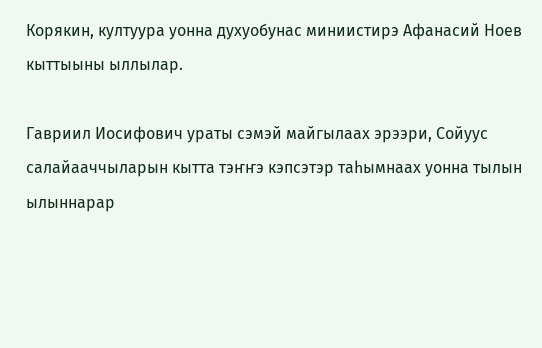Корякин, култуура уонна духуобунас миниистирэ Афанасий Ноев кыттыыны ыллылар.

Гавриил Иосифович ураты сэмэй майгылаах эрээри, Сойуус салайааччыларын кытта тэҥҥэ кэпсэтэр таһымнаах уонна тылын ылыннарар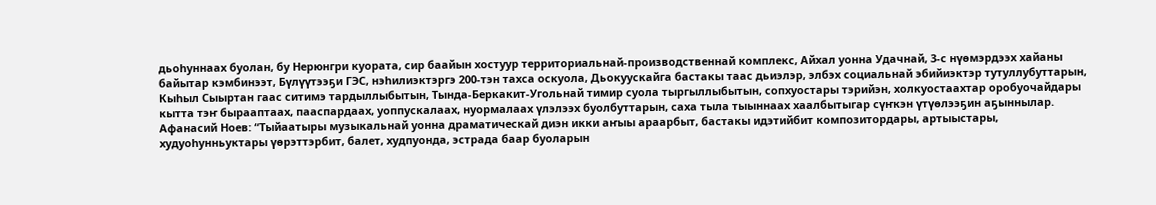дьоһуннаах буолан, бу Нерюнгри куората, сир баайын хостуур территориальнай-производственнай комплекс, Айхал уонна Удачнай, 3-с нүөмэрдээх хайаны байытар кэмбинээт, Бүлүүтээҕи ГЭС, нэһилиэктэргэ 200-тэн тахса оскуола, Дьокуускайга бастакы таас дьиэлэр, элбэх социальнай эбийиэктэр тутуллубуттарын, Кыһыл Сыыртан гаас ситимэ тардыллыбытын, Тында-Беркакит-Угольнай тимир суола тыргыллыбытын, сопхуостары тэрийэн, холкуостаахтар оробуочайдары кытта тэҥ бырааптаах, пааспардаах, уоппускалаах, нуормалаах үлэлээх буолбуттарын, саха тыла тыыннаах хаалбытыгар сүҥкэн үтүөлээҕин аҕыннылар.
Афанасий Ноев: “Тыйаатыры музыкальнай уонна драматическай диэн икки аҥыы араарбыт, бастакы идэтийбит композитордары, артыыстары, худуоһунньуктары үөрэттэрбит, балет, худпуонда, эстрада баар буоларын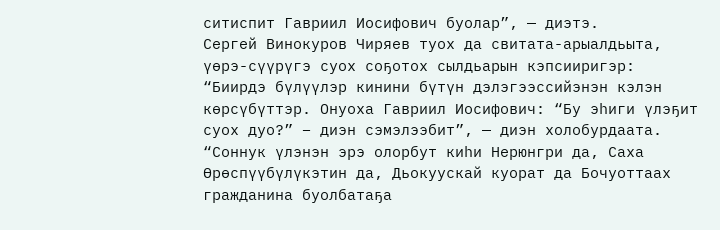ситиспит Гавриил Иосифович буолар”, — диэтэ.
Сергей Винокуров Чиряев туох да свитата-арыалдьыта, үөрэ-сүүрүгэ суох соҕотох сылдьарын кэпсииригэр: “Биирдэ бүлүүлэр кинини бүтүн дэлэгээссийэнэн кэлэн көрсүбүттэр. Онуоха Гавриил Иосифович: “Бу эһиги үлэҕит суох дуо?” – диэн сэмэлээбит”, — диэн холобурдаата.
“Соннук үлэнэн эрэ олорбут киһи Нерюнгри да, Саха Өрөспүүбүлүкэтин да, Дьокуускай куорат да Бочуоттаах гражданина буолбатаҕа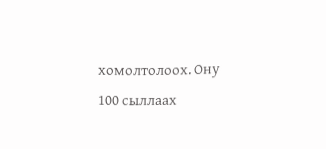хомолтолоох. Ону 100 сыллаах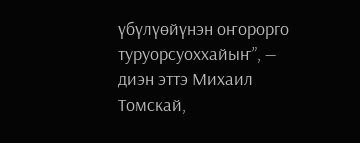үбүлүөйүнэн оҥорорго туруорсуоххайыҥ”, — диэн эттэ Михаил Томскай,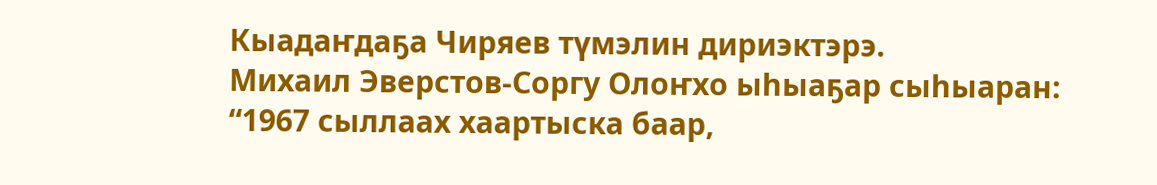Кыадаҥдаҕа Чиряев түмэлин дириэктэрэ.
Михаил Эверстов-Соргу Олоҥхо ыһыаҕар сыһыаран: “1967 сыллаах хаартыска баар,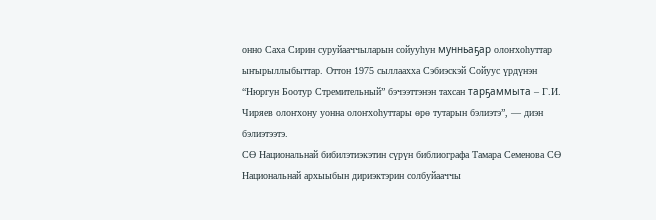онно Саха Сирин суруйааччыларын сойууһун мунньаҕар олоҥхоһуттар ыҥырыллыбыттар. Оттон 1975 сыллаахха Сэбиэскэй Сойуус үрдүнэн “Нюргун Боотур Стремительный” бэчээттэнэн тахсан тарҕаммыта – Г.И. Чиряев олоҥхону уонна олоҥхоһуттары өрө тутарын бэлиэтэ”, — диэн бэлиэтээтэ.
СӨ Национальнай бибилэтиэкэтин сүрүн библиографа Тамара Семенова СӨ Национальнай архыыбын дириэктэрин солбуйааччы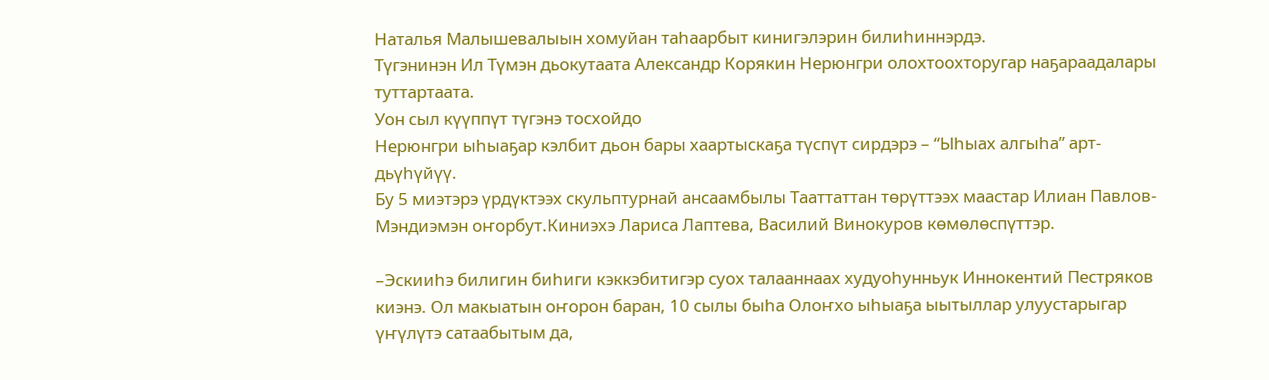Наталья Малышевалыын хомуйан таһаарбыт кинигэлэрин билиһиннэрдэ.
Түгэнинэн Ил Түмэн дьокутаата Александр Корякин Нерюнгри олохтоохторугар наҕараадалары туттартаата.
Уон сыл күүппүт түгэнэ тосхойдо
Нерюнгри ыһыаҕар кэлбит дьон бары хаартыскаҕа түспүт сирдэрэ – “Ыһыах алгыһа” арт-дьүһүйүү.
Бу 5 миэтэрэ үрдүктээх скульптурнай ансаамбылы Тааттаттан төрүттээх маастар Илиан Павлов-Мэндиэмэн оҥорбут.Киниэхэ Лариса Лаптева, Василий Винокуров көмөлөспүттэр.

–Эскииһэ билигин биһиги кэккэбитигэр суох талааннаах худуоһунньук Иннокентий Пестряков киэнэ. Ол макыатын оҥорон баран, 10 сылы быһа Олоҥхо ыһыаҕа ыытыллар улуустарыгар үҥүлүтэ сатаабытым да,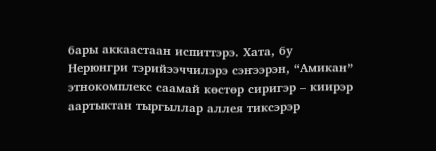бары аккаастаан испиттэрэ. Хата, бу Нерюнгри тэрийээччилэрэ сэҥээрэн, “Амикан” этнокомплекс саамай көстөр сиригэр – киирэр аартыктан тыргыллар аллея тиксэрэр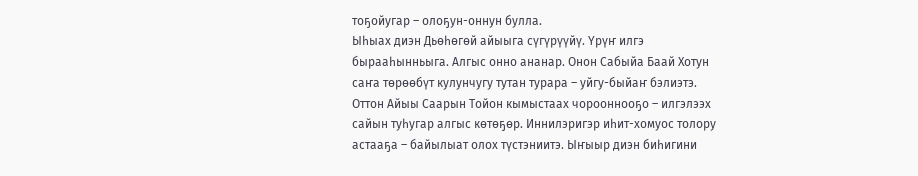тоҕойугар – олоҕун-оннун булла.
Ыһыах диэн Дьөһөгөй айыыга сүгүрүүйү. Үрүҥ илгэ бырааһынньыга. Алгыс онно ананар. Онон Сабыйа Баай Хотун саҥа төрөөбүт кулунчугу тутан турара – уйгу-быйаҥ бэлиэтэ. Оттон Айыы Саарын Тойон кымыстаах чорооннооҕо – илгэлээх сайын туһугар алгыс көтөҕөр. Иннилэригэр иһит-хомуос толору астааҕа – байылыат олох түстэниитэ. Ыҥыыр диэн биһигини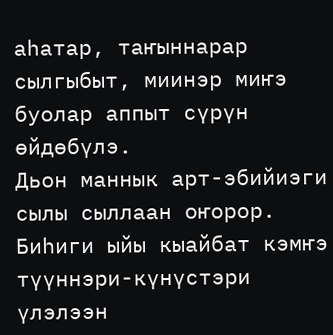аһатар, таҥыннарар сылгыбыт, миинэр миҥэ буолар аппыт сүрүн өйдөбүлэ.
Дьон маннык арт-эбийиэги сылы сыллаан оҥорор. Биһиги ыйы кыайбат кэмҥэ түүннэри-күнүстэри үлэлээн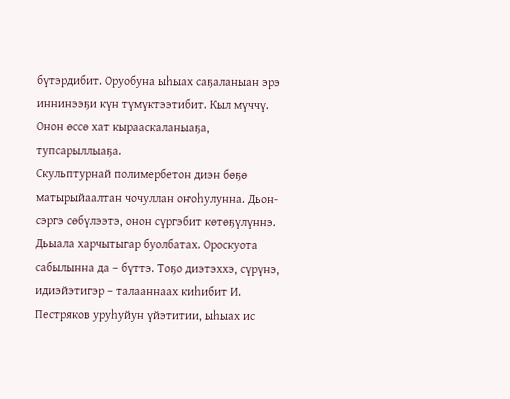бүтэрдибит. Оруобуна ыһыах саҕаланыан эрэ иннинээҕи күн түмүктээтибит. Кыл мүччү. Онон өссө хат кырааскаланыаҕа, тупсарыллыаҕа.
Скульптурнай полимербетон диэн бөҕө матырыйаалтан чочуллан оҥоһулунна. Дьон-сэргэ сөбүлээтэ, онон сүргэбит көтөҕүлүннэ. Дьыала харчытыгар буолбатах. Ороскуота сабылынна да – бүттэ. Тоҕо диэтэххэ, сүрүнэ, идиэйэтигэр – талааннаах киһибит И. Пестряков уруһуйун үйэтитии, ыһыах ис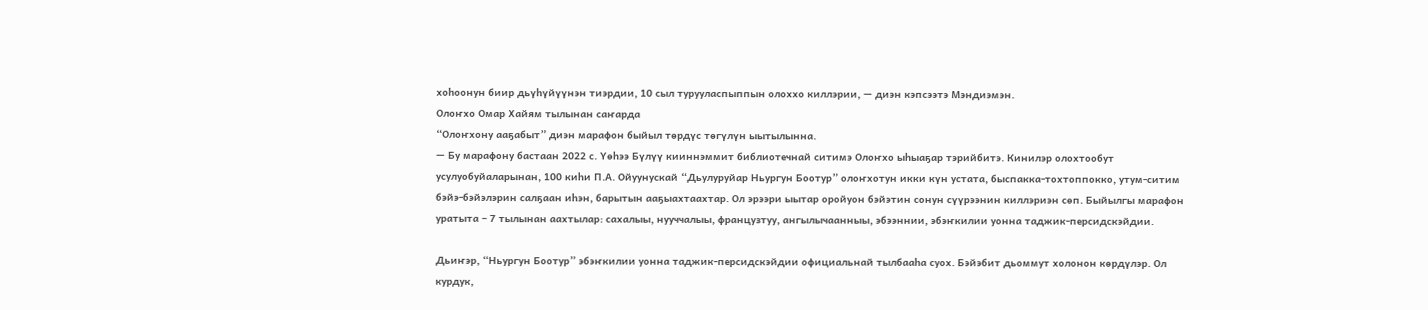хоһоонун биир дьүһүйүүнэн тиэрдии, 10 сыл турууласпыппын олоххо киллэрии, — диэн кэпсээтэ Мэндиэмэн.
Олоҥхо Омар Хайям тылынан саҥарда
“Олоҥхону ааҕабыт” диэн марафон быйыл төрдүс төгүлүн ыытылынна.
— Бу марафону бастаан 2022 с. Үөһээ Бүлүү кииннэммит библиотечнай ситимэ Олоҥхо ыһыаҕар тэрийбитэ. Кинилэр олохтообут усулуобуйаларынан, 100 киһи П.А. Ойуунускай “Дьулуруйар Ньургун Боотур” олоҥхотун икки күн устата, быспакка-тохтоппокко, утум-ситим бэйэ-бэйэлэрин салҕаан иһэн, барытын ааҕыахтаахтар. Ол эрээри ыытар оройуон бэйэтин сонун сүүрээнин киллэриэн сөп. Быйылгы марафон уратыта – 7 тылынан аахтылар: сахалыы, нууччалыы, французтуу, ангылычаанныы, эбээннии, эбэҥкилии уонна таджик-персидскэйдии.

Дьиҥэр, “Ньургун Боотур” эбэҥкилии уонна таджик-персидскэйдии официальнай тылбааһа суох. Бэйэбит дьоммут холонон көрдүлэр. Ол курдук,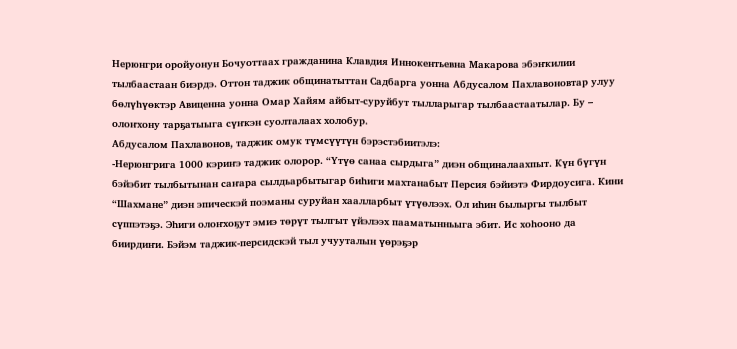Нерюнгри оройуонун Бочуоттаах гражданина Клавдия Иннокентьевна Макарова эбэҥкилии тылбаастаан биэрдэ. Оттон таджик общинатыттан Садбарга уонна Абдусалом Пахлавоновтар улуу бөлүһүөктэр Авиценна уонна Омар Хайям айбыт-суруйбут тылларыгар тылбаастаатылар. Бу – олоҥхону тарҕатыыга сүҥкэн суолталаах холобур.
Абдусалом Пахлавонов, таджик омук түмсүүтүн бэрэстэбиитэлэ:
-Нерюнгрига 1000 кэриҥэ таджик олорор. “Үтүө санаа сырдыга” диэн общиналаахпыт. Күн бүгүн бэйэбит тылбытынан саҥара сылдьарбытыгар биһиги махтанабыт Персия бэйиэтэ Фирдоусига. Кини “Шахмане” диэн эпическэй поэманы суруйан хаалларбыт үтүөлээх. Ол иһин былыргы тылбыт сүппэтэҕэ. Эһиги олоҥхоҕут эмиэ төрүт тылгыт үйэлээх пааматынньыга эбит. Ис хоһооно да биирдиҥи. Бэйэм таджик-персидскэй тыл учууталын үөрэҕэр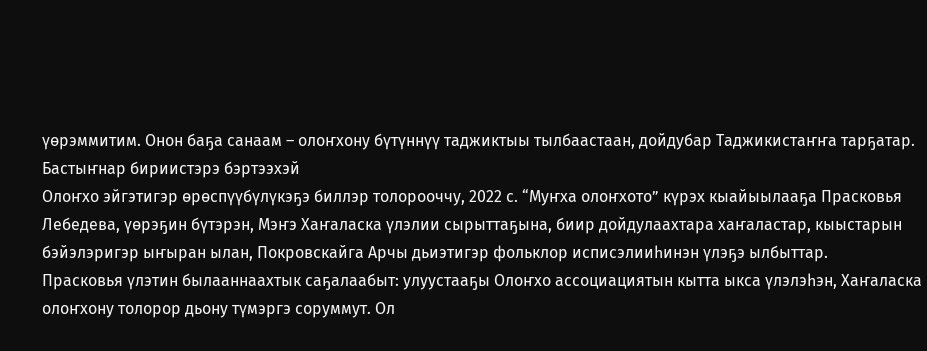үөрэммитим. Онон баҕа санаам – олоҥхону бүтүннүү таджиктыы тылбаастаан, дойдубар Таджикистаҥҥа тарҕатар.
Бастыҥнар бириистэрэ бэртээхэй
Олоҥхо эйгэтигэр өрөспүүбүлүкэҕэ биллэр толорооччу, 2022 с. “Муҥха олоҥхото” күрэх кыайыылааҕа Прасковья Лебедева, үөрэҕин бүтэрэн, Мэҥэ Хаҥаласка үлэлии сырыттаҕына, биир дойдулаахтара хаҥаластар, кыыстарын бэйэлэригэр ыҥыран ылан, Покровскайга Арчы дьиэтигэр фольклор исписэлииһинэн үлэҕэ ылбыттар.
Прасковья үлэтин былааннаахтык саҕалаабыт: улуустааҕы Олоҥхо ассоциациятын кытта ыкса үлэлэһэн, Хаҥаласка олоҥхону толорор дьону түмэргэ соруммут. Ол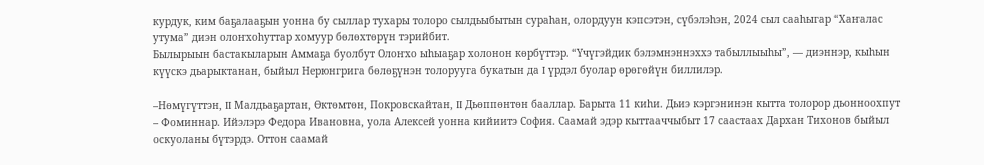курдук, ким баҕалааҕын уонна бу сыллар тухары толоро сылдьыбытын сураһан, олордуун кэпсэтэн, сүбэлэһэн, 2024 сыл сааһыгар “Хаҥалас утума” диэн олоҥхоһуттар хомуур бөлөхтөрүн тэрийбит.
Былырыын бастакыларын Аммаҕа буолбут Олоҥхо ыһыаҕар холонон көрбүттэр. “Үчүгэйдик бэлэмнэннэххэ табыллыыһы”, — диэннэр, кыһын күүскэ дьарыктанан, быйыл Нерюнгрига бөлөҕүнэн толорууга букатын да I үрдэл буолар өрөгөйүн биллилэр.

–Нөмүгүттэн, II Малдьаҕартан, Өктөмтөн, Покровскайтан, II Дьөппөнтөн бааллар. Барыта 11 киһи. Дьиэ кэргэнинэн кытта толорор дьонноохпут – Фоминнар. Ийэлэрэ Федора Ивановна, уола Алексей уонна кийиитэ София. Саамай эдэр кыттааччыбыт 17 саастаах Дархан Тихонов быйыл оскуоланы бүтэрдэ. Оттон саамай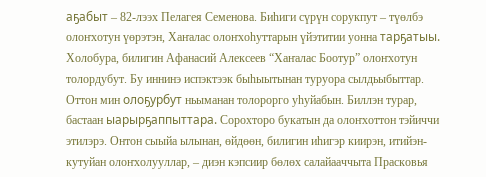аҕабыт – 82-лээх Пелагея Семенова. Биһиги сүрүн сорукпут – түөлбэ олоҥхотун үөрэтэн, Хаҥалас олоҥхоһуттарын үйэтитии уонна тарҕатыы. Холобура, билигин Афанасий Алексеев “Хаҥалас Боотур” олоҥхотун толордубут. Бу иннинэ испэктээк быһыытынан туруора сылдьыбыттар. Оттон мин олоҕурбут ньыманан толорорго уһуйабын. Биллэн турар, бастаан ыарырҕаппыттара. Сорохторо букатын да олоҥхоттон тэйиччи этилэрэ. Онтон сыыйа ылынан, өйдөөн, билигин иһигэр киирэн, итийэн-кутуйан олоҥхолууллар, – диэн кэпсиир бөлөх салайааччыта Прасковья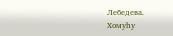Лебедева.
Хомуһу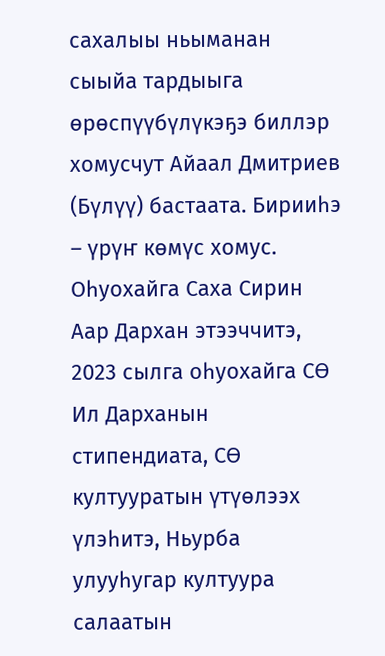сахалыы ньыманан сыыйа тардыыга өрөспүүбүлүкэҕэ биллэр хомусчут Айаал Дмитриев (Бүлүү) бастаата. Бирииһэ – үрүҥ көмүс хомус.
Оһуохайга Саха Сирин Аар Дархан этээччитэ, 2023 сылга оһуохайга СӨ Ил Дарханын стипендиата, СӨ култууратын үтүөлээх үлэһитэ, Ньурба улууһугар култуура салаатын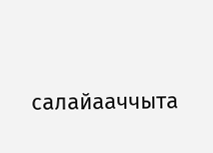салайааччыта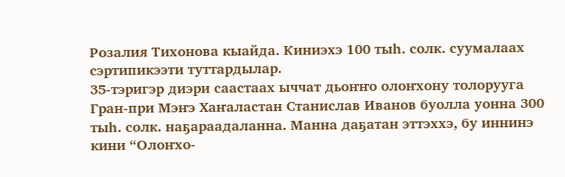Розалия Тихонова кыайда. Киниэхэ 100 тыһ. солк. суумалаах сэртипикээти туттардылар.
35-тэригэр диэри саастаах ыччат дьоҥҥо олоҥхону толорууга Гран-при Мэҥэ Хаҥаластан Станислав Иванов буолла уонна 300 тыһ. солк. наҕараадаланна. Манна даҕатан эттэххэ, бу иннинэ кини “Олоҥхо-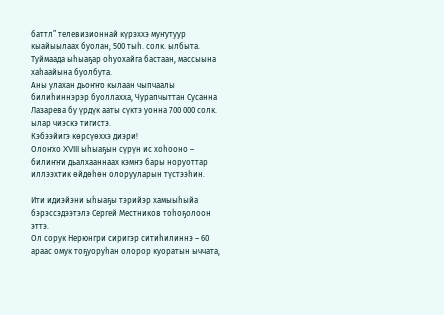баттл” телевизионнай күрэххэ муҥутуур кыайыылаах буолан, 500 тыһ. солк. ылбыта. Туймаада ыһыаҕар оһуохайга бастаан, массыына хаһаайына буолбута.
Аны улахан дьоҥҥо кылаан чыпчаалы билиһиннэрэр буоллахха, Чурапчыттан Сусанна Лазарева бу үрдүк ааты сүктэ уонна 700 000 солк. ылар чиэскэ тигистэ.
Кэбээйигэ көрсүөххэ диэри!
Олоҥхо XVIII ыһыаҕын сүрүн ис хоһооно – билиҥҥи дьалхааннаах кэмҥэ бары норуоттар иллээхтик өйдөһөн олорууларын түстээһин.

Ити идиэйэни ыһыаҕы тэрийэр хамыыһыйа бэрэссэдээтэлэ Сергей Местников тоһоҕолоон эттэ.
Ол сорук Нерюнгри сиригэр ситиһилиннэ – 60 араас омук тоҕуоруһан олорор куоратын ыччата,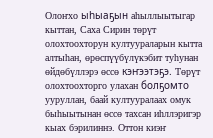Олоҥхо ыһыаҕын аһыллыытыгар кыттан, Саха Сирин төрүт олохтоохторун култуураларын кытта алтыһан, өрөспүүбүлүкэбит туһунан өйдөбүллэрэ өссө кэҥээтэҕэ. Төрүт олохтоохторго улахан болҕомто ууруллан, баай култууралаах омук быһыытынан өссө тахсан иһллэригэр кыах бэрилиннэ. Оттон киэҥ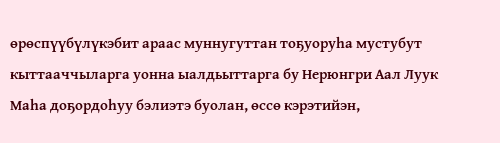өрөспүүбүлүкэбит араас муннугуттан тоҕуоруһа мустубут кыттааччыларга уонна ыалдьыттарга бу Нерюнгри Аал Луук Маһа доҕордоһуу бэлиэтэ буолан, өссө кэрэтийэн,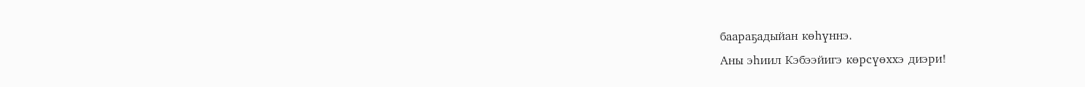баараҕадыйан көһүннэ.
Аны эһиил Кэбээйигэ көрсүөххэ диэри!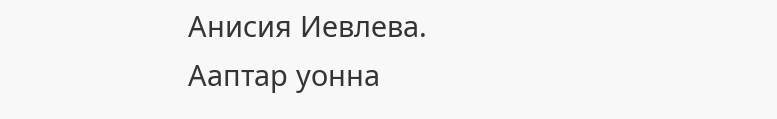Анисия Иевлева.
Ааптар уонна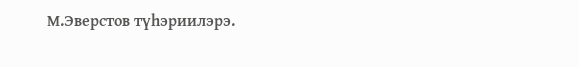М.Эверстов түһэриилэрэ.